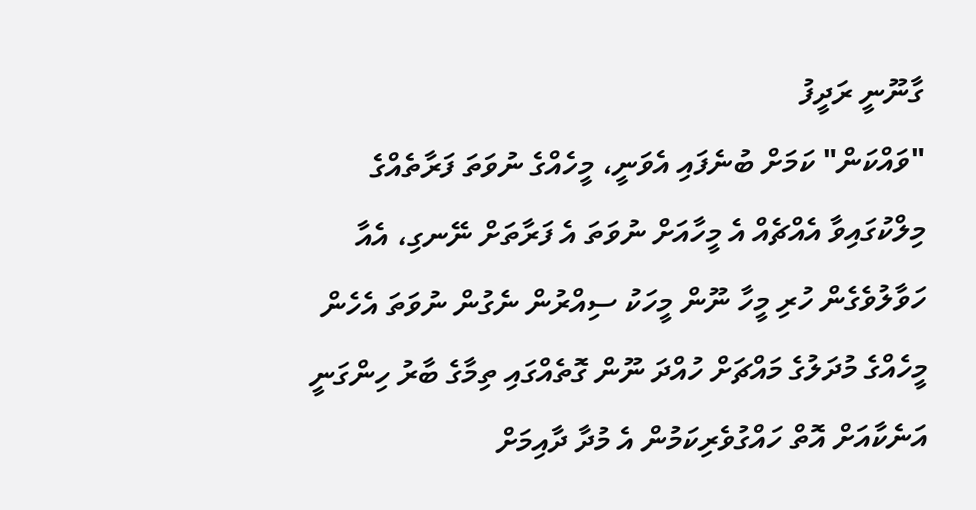ގާނޫނީ ރަދީފު
"ވައްކަން" ކަމަށް ބުނެފައި އެވަނީ، މީހެއްގެ ނުވަތަ ފަރާތެއްގެ މިލްކުގައިވާ އެއްޗެއް އެ މީހާއަށް ނުވަތަ އެ ފަރާތަށް ނޭނގި، އެއާ ހަވާލުވެގެން ހުރި މީހާ ނޫން މީހަކު ސިއްރުން ނެގުން ނުވަތަ އެހެން މީހެއްގެ މުދަލުގެ މައްޗަށް ހުއްދަ ނޫން ގޮތެއްގައި ތިމާގެ ބާރު ހިންގަނީ އަނެކާއަށް އޮތް ހައްގުވެރިކަމުން އެ މުދާ ދާއިމަށް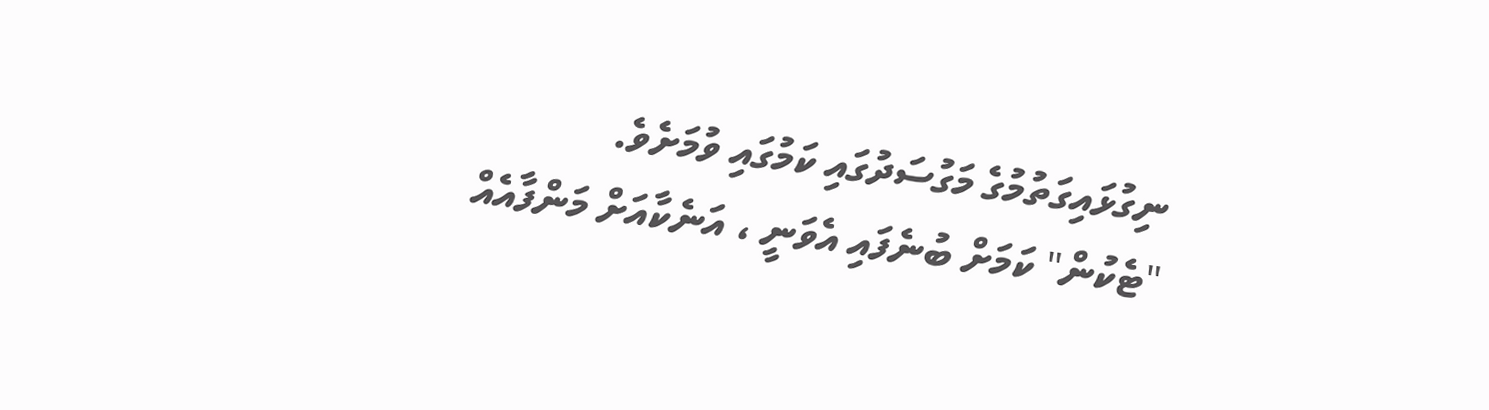ނިގުޅައިގަތުމުގެ މަގުސަދުގައި ކަމުގައި ވުމަށެވެ.
"ޓެކުން" ކަމަށް ބުނެފައި އެވަނީ ، އަނެކާއަށް މަންފާއެއް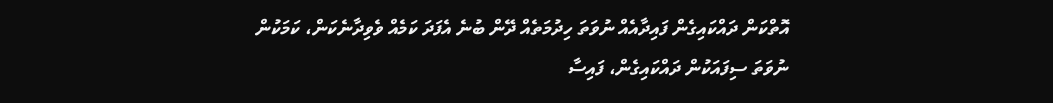އޮތްކަން ދައްކައިގެން ފައިދާއެއް ނުވަތަ ހިދުމަތެއް ދޭން ބުނެ އެފަދަ ކަމެއް ވެވިދާނެކަން، ކަމަކުން ނުވަތަ ސިފައަކުން ދައްކައިގެން، ފައިސާ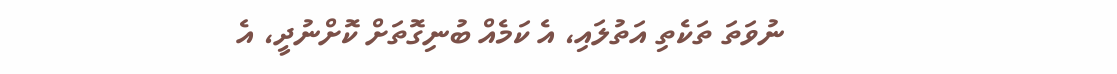ނުވަތަ ތަކެތި އަތުލައި، އެ ކަމެއް ބުނިގޮތަށް ކޮށްނުދީ، އެ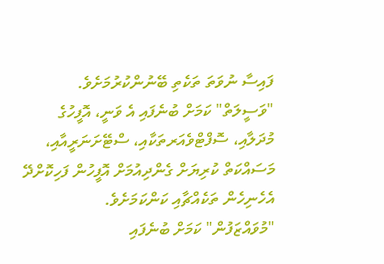ފައިސާ ނުވަތަ ތަކެތި ބޭނުންކުރުމަށެވެ.
"ވަސީލަތް" ކަމަށް ބުނެފައި އެ ވަނީ، އޮފީހުގެ މުދަލާއި، ސޮފްޓްވެއަރތަކާއި، ސްޓޭށަނަރީއާއި، މަސައްކަތް ކުރިޔަށް ގެންދިއުމަށް އޮފީހުން ފަހިކޮށްދޭ އެހެނިހެން ތަކެއްޗާއި ކަންކަމަށެވެ.
"މުވައްޒަފުން" ކަމަށް ބުނެފައި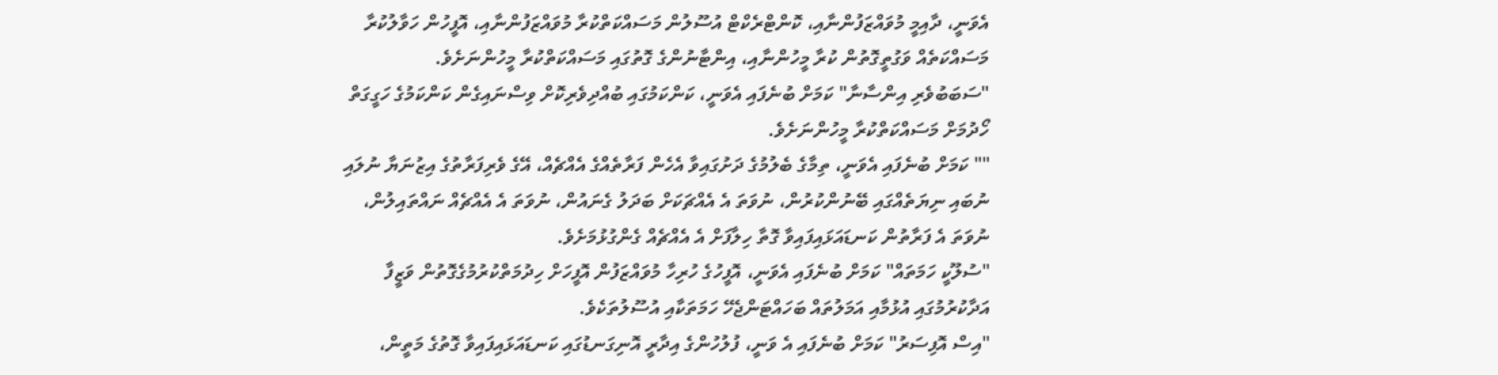އެވަނީ، ދާއިމީ މުވައްޒަފުންނާއި، ކޮންޓްރެކްޓް އުސޫލުން މަސައްކަތްކުރާ މުވައްޒަފުންނާއި، އޮފީހުން ހަވާލުކުރާ މަސައްކަތެއް ވަގުތީގޮތުން ކުރާ މީހުންނާއި، އިންޓާނުންގެ ގޮތުގައި މަސައްކަތްކުރާ މީހުންނަށެވެ.
"ސަބަބުވެރި އިންސާނާ" ކަމަށް ބުނެފައި އެވަނީ، ކަންކަމުގައި ބުއްދިވެރިކޮށް ވިސްނައިގެން ކަންކަމުގެ ހަގީގަތް ހޯދުމަށް މަސައްކަތްކުރާ މީހުންނަށެވެ.
"" ކަމަށް ބުނެފައި އެވަނީ، ތިމާގެ ބެލުމުގެ ދަށުގައިވާ އެހެން ފަރާތެއްގެ އެއްޗެއް، އޭގެ ވެރިފަރާތުގެ އިޒުނަޔާ ނުލައި ނުބައި ނިޔަތެއްގައި ބޭނުންކުރުން، ނުވަތަ އެ އެއްޗަކަށް ބަދަލު ގެނައުން، ނުވަތަ އެ އެއްޗެއް ނައްތައިލުން، ނުވަތަ އެ ފަރާތުން ކަނޑައަޅައިފައިވާ ގޮތާ ހިލާފަށް އެ އެއްޗެއް ގެންގުޅުމަށެވެ.
"ސުލޫކީ ހަމަތައް" ކަމަށް ބުނެފައި އެވަނީ، އޮފީހުގެ ހުރިހާ މުވައްޒަފުން އޮފީހަށް ހިދުމަތްކުރުމުގެގޮތުން ވަޒީފާ އަދާކުރުމުގައި އުޅުމާއި އަމަލުތައް ބަހައްޓަންޖެހޭ ހަމަތަކާއި އުސޫލުތަކެވެ.
"އިސް އޮފިސަރު" ކަމަށް ބުނެފައި އެ ވަނީ، ފުލުހުންގެ އިދާރީ އޮނިގަނޑުގައި ކަނޑައަޅައިފައިވާ ގޮތުގެ މަތީން،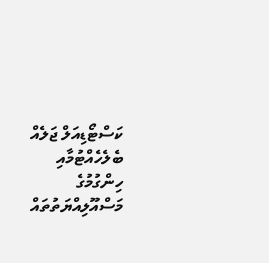ކަސްޓޯޑިއަލް ޖަލެއް ބެލެހެއްޓުމާއި ހިންގުމުގެ މަސްއޫލިއްޔަތުތައް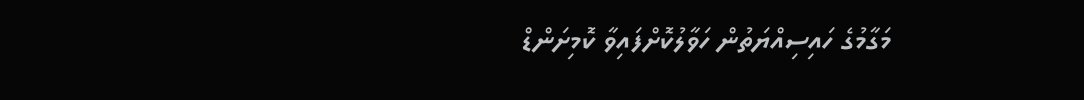މަގާމުގެ ހައިސިއްޔަތުން ހަވާލުކޮށްފައިވާ ކޮމިށަންޑް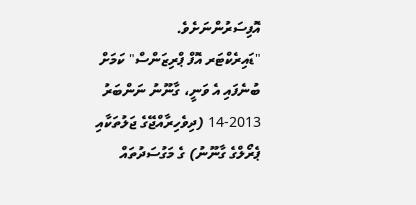އޮފިސަރުންނަށެވެ.
"ޑައިރެކްޓަރ އޮފް ޕްރިޒަންސް" ކަމަށް ބުނެފައި އެ ވަނީ، ގާނޫނު ނަންބަރު 2013-14 (ދިވެހިރާއްޖޭގެ ޖަލުތަކާއި ޕެރޯލްގެ ގާނޫނު) ގެ މަގުސަދުތައް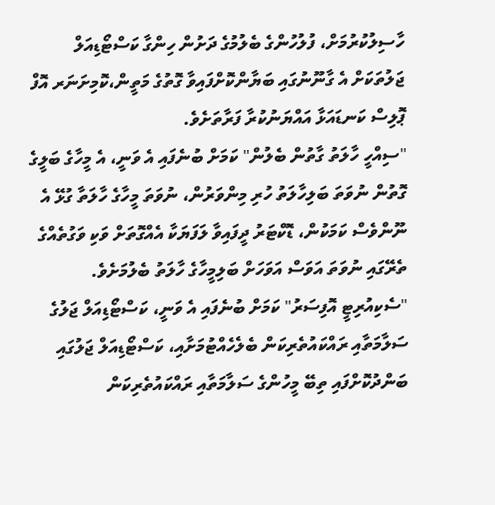ހާސިލުކުރުމަށް، ފުލުހުންގެ ބެލުމުގެ ދަށުން ހިންގާ ކަސްޓޯޑިއަލް ޖަލުތަކަށް އެ ގާނޫނުގައި ބަޔާންކޮށްފައިވާ ގޮތުގެ މަތީން،ކޮމިށަނަރ އޮފް ޕޮލިސް ކަނޑައަޅާ އައްޔަނުކުރާ ފަރާތަށެވެ.
"ސިއްހީ ހާލަތު ގާތުން ބެލުން" ކަމަށް ބުނެފައި އެ ވަނީ، އެ މީހާގެ ބަލީގެ ގޮތުން ނުވަތަ ބަލިހާލަތު ހުރި މިންވަރުން، ނުވަތަ މީހާގެ ހާލަތާ ގުޅޭ އެ ނޫންވެސް ކަމަކުން، ޑޮކްޓަރު ދީފައިވާ ލަފަޔަކާ އެއްގޮތަށް ވަކި ވަގުތެއްގެ ތެރޭގައި ނުވަތަ އަވަސް އަވަހަށް ބަލިމީހާގެ ހާލަތު ބެލުމަށެވެ.
"ސެކިއުރިޓީ އޮފިސަރު" ކަމަށް ބުނެފައި އެ ވަނީ، ކަސްޓޯޑިއަލް ޖަލުގެ ސަލާމަތާއި ރައްކައުތެރިކަން ބެލެހެއްޓުމަށާއި، ކަސްޓޯޑިއަލް ޖަލުގައި ބަންދުކޮށްފައި ތިބޭ މީހުންގެ ސަލާމަތާއި ރައްކައުތެރިކަން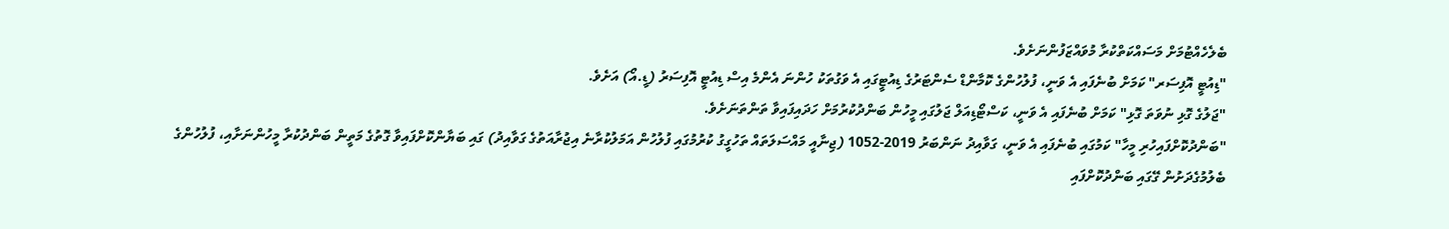ބެލެހެއްޓުމަށް މަސައްކަތްކުރާ މުވައްޒަފުންނަށެވެ.
"ޑިއުޓީ އޮފިސަރ" ކަމަށް ބުނެފައި އެ ވަނީ، ފުލުހުންގެ ކޮމާންޑް ސެންޓަރުގެ ޑިއުޓީގައި އެ ވަގުތަކު ހުންނަ އެންމެ އިސް ޑިއުޓީ އޮފިސަރު (ޑީ.އޯ) އަށެވެ.
"ޖަލުގެ ގޮޅި ނުވަތަ ގޮޅި" ކަމަށް ބުނެފައި އެ ވަނީ، ކަސްޓޯޑިއަލް ޖަލުގައި މީހުން ބަންދުކުރުމަށް ހަދައިފައިވާ ތަންތަނަށެވެ.
"ބަންދުކޮށްފައިހުރި މީހާ" ކަމުގައި ބުނެފައި އެ ވަނީ، ގަވާއިދު ނަންބަރު 2019-1052 (ޖިނާއީ މައްސަލަތައް ތަހުގީގު ކުރުމުގައި ފުލުހުން އަމަލުކުރާނެ އިޖުރާއަތުގެ ގަވާއިދު) ގައި ބަޔާންކޮށްފައިވާ ގޮތުގެ މަތީން ބަންދުކުރާ މީހުންނަށާއި، ފުލުހުންގެ ބެލުމުގެދަށުން ގޭގައި ބަންދުކޮށްފައި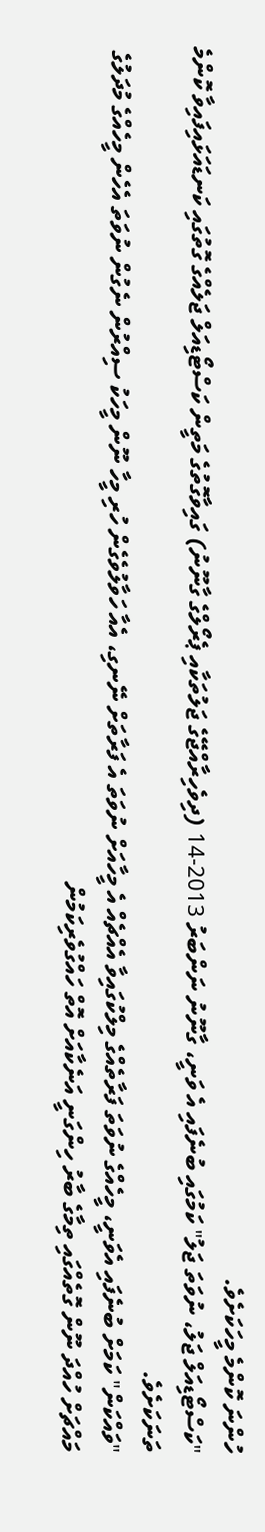ހުންނަ ކޮންމެ މީހަކަށެވެ.
"ކަސްޓޯޑިއަލް ޖަލު، ނުވަތަ ޖަލު" ކަމުގައި ބުނެފައި އެ ވަނީ، ގާނޫނު ނަންބަރު 2013-14 (ދިވެހިރާއްޖޭގެ ޖަލުތަކާއި ޕެރޯލްގެ ގާނޫނު) ގައިވާގޮތުގެ މަތީން ކަސްޓޯޑިއަލް ޖަލެއްގެ ގޮތުގައި ކަނޑައަޅައިފައިވާ ކޮންމެ ތަނަކަށެވެ.
"ވައްކަން" ކަމަށް ބުނެފައި އެވަނީ، މީހެއްގެ ނުވަތަ ފަރާތެއްގެ މިލްކުގައިވާ އެއްޗެއް އެ މީހާއަށް ނުވަތަ އެ ފަރާތަށް ނޭނގި، އެއާ ހަވާލުވެގެން ހުރި މީހާ ނޫން މީހަކު ސިއްރުން ނެގުން ނުވަތަ އެހެން މީހެއްގެ މުދަލުގެ މައްޗަށް ހުއްދަ ނޫން ގޮތެއްގައި ތިމާގެ ބާރު ހިންގަނީ އަނެކާއަށް އޮތް ހައްގުވެރިކަމުން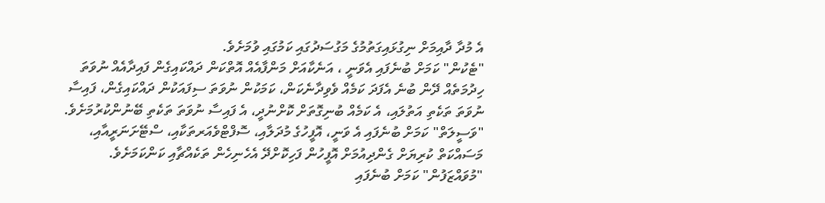އެ މުދާ ދާއިމަށް ނިގުޅައިގަތުމުގެ މަގުސަދުގައި ކަމުގައި ވުމަށެވެ.
"ޓެކުން" ކަމަށް ބުނެފައި އެވަނީ ، އަނެކާއަށް މަންފާއެއް އޮތްކަން ދައްކައިގެން ފައިދާއެއް ނުވަތަ ހިދުމަތެއް ދޭން ބުނެ އެފަދަ ކަމެއް ވެވިދާނެކަން، ކަމަކުން ނުވަތަ ސިފައަކުން ދައްކައިގެން، ފައިސާ ނުވަތަ ތަކެތި އަތުލައި، އެ ކަމެއް ބުނިގޮތަށް ކޮށްނުދީ، އެ ފައިސާ ނުވަތަ ތަކެތި ބޭނުންކުރުމަށެވެ.
"ވަސީލަތް" ކަމަށް ބުނެފައި އެ ވަނީ، އޮފީހުގެ މުދަލާއި، ސޮފްޓްވެއަރތަކާއި، ސްޓޭށަނަރީއާއި، މަސައްކަތް ކުރިޔަށް ގެންދިއުމަށް އޮފީހުން ފަހިކޮށްދޭ އެހެނިހެން ތަކެއްޗާއި ކަންކަމަށެވެ.
"މުވައްޒަފުން" ކަމަށް ބުނެފައި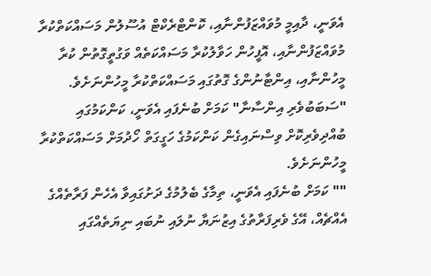އެވަނީ، ދާއިމީ މުވައްޒަފުންނާއި، ކޮންޓްރެކްޓް އުސޫލުން މަސައްކަތްކުރާ މުވައްޒަފުންނާއި، އޮފީހުން ހަވާލުކުރާ މަސައްކަތެއް ވަގުތީގޮތުން ކުރާ މީހުންނާއި، އިންޓާނުންގެ ގޮތުގައި މަސައްކަތްކުރާ މީހުންނަށެވެ.
"ސަބަބުވެރި އިންސާނާ" ކަމަށް ބުނެފައި އެވަނީ، ކަންކަމުގައި ބުއްދިވެރިކޮށް ވިސްނައިގެން ކަންކަމުގެ ހަގީގަތް ހޯދުމަށް މަސައްކަތްކުރާ މީހުންނަށެވެ.
"" ކަމަށް ބުނެފައި އެވަނީ، ތިމާގެ ބެލުމުގެ ދަށުގައިވާ އެހެން ފަރާތެއްގެ އެއްޗެއް، އޭގެ ވެރިފަރާތުގެ އިޒުނަޔާ ނުލައި ނުބައި ނިޔަތެއްގައި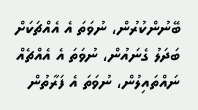ބޭނުންކުރުން، ނުވަތަ އެ އެއްޗަކަށް ބަދަލު ގެނައުން، ނުވަތަ އެ އެއްޗެއް ނައްތައިލުން، ނުވަތަ އެ ފަރާތުން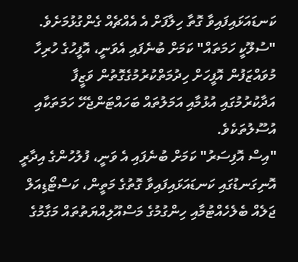ކަނޑައަޅައިފައިވާ ގޮތާ ހިލާފަށް އެ އެއްޗެއް ގެންގުޅުމަށެވެ.
"ސުލޫކީ ހަމަތައް" ކަމަށް ބުނެފައި އެވަނީ، އޮފީހުގެ ހުރިހާ މުވައްޒަފުން އޮފީހަށް ހިދުމަތްކުރުމުގެގޮތުން ވަޒީފާ އަދާކުރުމުގައި އުޅުމާއި އަމަލުތައް ބަހައްޓަންޖެހޭ ހަމަތަކާއި އުސޫލުތަކެވެ.
"އިސް އޮފިސަރު" ކަމަށް ބުނެފައި އެ ވަނީ، ފުލުހުންގެ އިދާރީ އޮނިގަނޑުގައި ކަނޑައަޅައިފައިވާ ގޮތުގެ މަތީން، ކަސްޓޯޑިއަލް ޖަލެއް ބެލެހެއްޓުމާއި ހިންގުމުގެ މަސްއޫލިއްޔަތުތައް މަގާމުގެ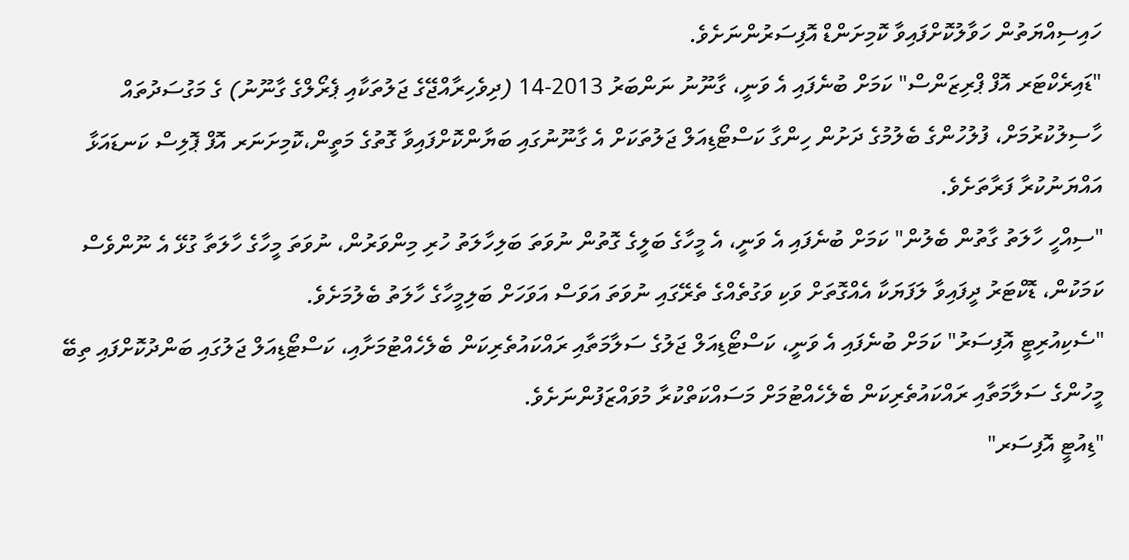ހައިސިއްޔަތުން ހަވާލުކޮށްފައިވާ ކޮމިށަންޑް އޮފިސަރުންނަށެވެ.
"ޑައިރެކްޓަރ އޮފް ޕްރިޒަންސް" ކަމަށް ބުނެފައި އެ ވަނީ، ގާނޫނު ނަންބަރު 2013-14 (ދިވެހިރާއްޖޭގެ ޖަލުތަކާއި ޕެރޯލްގެ ގާނޫނު) ގެ މަގުސަދުތައް ހާސިލުކުރުމަށް، ފުލުހުންގެ ބެލުމުގެ ދަށުން ހިންގާ ކަސްޓޯޑިއަލް ޖަލުތަކަށް އެ ގާނޫނުގައި ބަޔާންކޮށްފައިވާ ގޮތުގެ މަތީން،ކޮމިށަނަރ އޮފް ޕޮލިސް ކަނޑައަޅާ އައްޔަނުކުރާ ފަރާތަށެވެ.
"ސިއްހީ ހާލަތު ގާތުން ބެލުން" ކަމަށް ބުނެފައި އެ ވަނީ، އެ މީހާގެ ބަލީގެ ގޮތުން ނުވަތަ ބަލިހާލަތު ހުރި މިންވަރުން، ނުވަތަ މީހާގެ ހާލަތާ ގުޅޭ އެ ނޫންވެސް ކަމަކުން، ޑޮކްޓަރު ދީފައިވާ ލަފަޔަކާ އެއްގޮތަށް ވަކި ވަގުތެއްގެ ތެރޭގައި ނުވަތަ އަވަސް އަވަހަށް ބަލިމީހާގެ ހާލަތު ބެލުމަށެވެ.
"ސެކިއުރިޓީ އޮފިސަރު" ކަމަށް ބުނެފައި އެ ވަނީ، ކަސްޓޯޑިއަލް ޖަލުގެ ސަލާމަތާއި ރައްކައުތެރިކަން ބެލެހެއްޓުމަށާއި، ކަސްޓޯޑިއަލް ޖަލުގައި ބަންދުކޮށްފައި ތިބޭ މީހުންގެ ސަލާމަތާއި ރައްކައުތެރިކަން ބެލެހެއްޓުމަށް މަސައްކަތްކުރާ މުވައްޒަފުންނަށެވެ.
"ޑިއުޓީ އޮފިސަރ"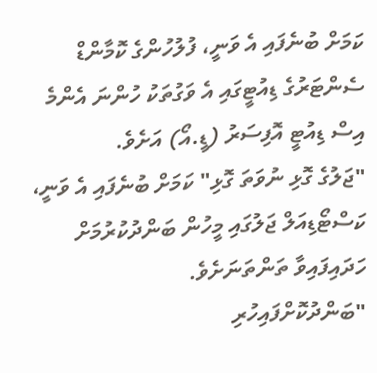ކަމަށް ބުނެފައި އެ ވަނީ، ފުލުހުންގެ ކޮމާންޑް ސެންޓަރުގެ ޑިއުޓީގައި އެ ވަގުތަކު ހުންނަ އެންމެ އިސް ޑިއުޓީ އޮފިސަރު (ޑީ.އޯ) އަށެވެ.
"ޖަލުގެ ގޮޅި ނުވަތަ ގޮޅި" ކަމަށް ބުނެފައި އެ ވަނީ، ކަސްޓޯޑިއަލް ޖަލުގައި މީހުން ބަންދުކުރުމަށް ހަދައިފައިވާ ތަންތަނަށެވެ.
"ބަންދުކޮށްފައިހުރި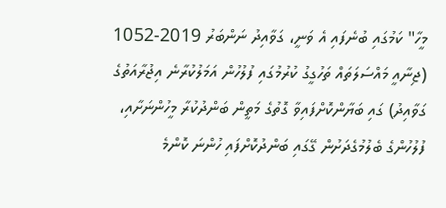މީހާ" ކަމުގައި ބުނެފައި އެ ވަނީ، ގަވާއިދު ނަންބަރު 2019-1052 (ޖިނާއީ މައްސަލަތައް ތަހުގީގު ކުރުމުގައި ފުލުހުން އަމަލުކުރާނެ އިޖުރާއަތުގެ ގަވާއިދު) ގައި ބަޔާންކޮށްފައިވާ ގޮތުގެ މަތީން ބަންދުކުރާ މީހުންނަށާއި، ފުލުހުންގެ ބެލުމުގެދަށުން ގޭގައި ބަންދުކޮށްފައި ހުންނަ ކޮންމެ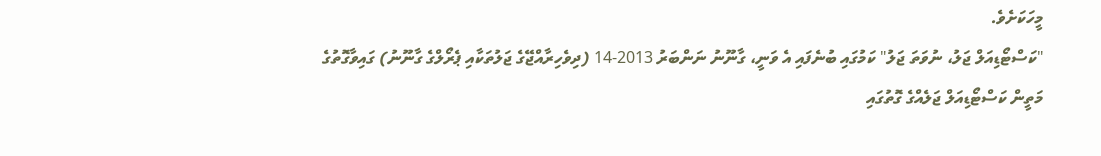މީހަކަށެވެ.
"ކަސްޓޯޑިއަލް ޖަލު، ނުވަތަ ޖަލު" ކަމުގައި ބުނެފައި އެ ވަނީ، ގާނޫނު ނަންބަރު 2013-14 (ދިވެހިރާއްޖޭގެ ޖަލުތަކާއި ޕެރޯލްގެ ގާނޫނު) ގައިވާގޮތުގެ މަތީން ކަސްޓޯޑިއަލް ޖަލެއްގެ ގޮތުގައި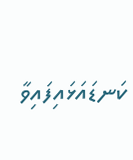ކަނޑައަޅައިފައިވާ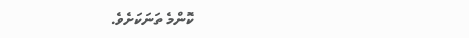ކޮންމެ ތަނަކަށެވެ.